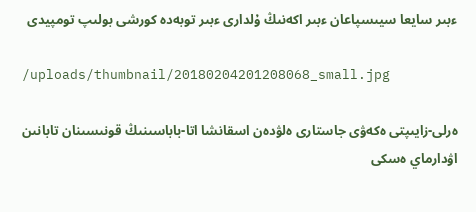ءبىر سايعا سيىسپاعان ءبىر اكەنىڭ ۇلدارى ءبىر توبەدە كورشى بولىپ تومپيدى

/uploads/thumbnail/20180204201208068_small.jpg

ەرلى-زايىپتى ەكەۋى جاستارى ەلۋدەن اسقانشا اتا-باباسىنىڭ قونىسىنان تابانىن اۋدارماي ەسكى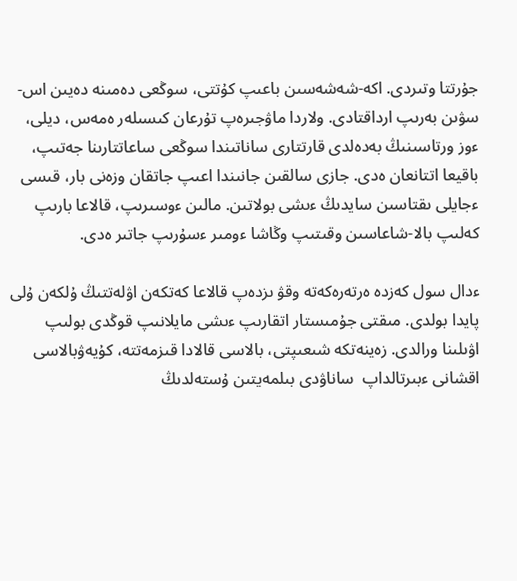جۇرتتا وتىردى. اكە-شەشەسىن باعىپ كۇتتى، سوڭعى دەمىنە دەيىن اس-سۋىن بەرىپ ارداقتادى. ولاردا ماۋجىرەپ تۇرعان كىسىلەر ەمەس، ديلى، ءوز ورتاسىنىڭ بەدەلدى قارتتارى ساناتىندا سوڭعى ساعاتتارىنا جەتىپ، باقيعا اتتانعان ەدى. جازى سالقىن جانىندا اعىپ جاتقان وزەنى بار، قىسى ءجايلى ىقتاسىن سايدىڭ ءىشى بولاتىن. مالىن ءوسىرىپ، قالاعا بارىپ كەلىپ بالا-شاعاسىن وقىتىپ وڭاشا ءومىر ءسۇرىپ جاتىر ەدى.

ءدال سول كەزدە ەرتەرەكەتە وقۋ ىزدەپ قالاعا كەتكەن اۋلەتتىڭ ۇلكەن ۇلى  پايدا بولدى. مىقتى جۇمىستار اتقارىپ ءىشى مايلانىپ قوڭدى بولىپ اۋىلىنا ورالدى. زەينەتكە شىعىپتى، بالاسى قالادا قىزمەتتە، كۇيەۋبالاسى اقشانى ءبىرتالداپ  ساناۋدى بىلمەيتىن ۇستەلدىڭ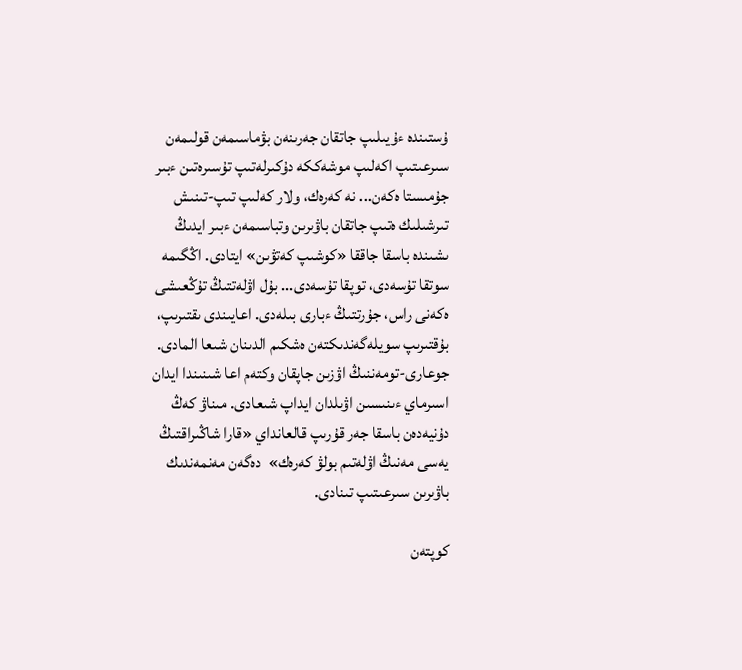ۇستىندە ءۇيىلىپ جاتقان جەرىنەن بۋماسىمەن قولىمەن سىرعىتىپ اكەلىپ موشەككە دۇكىرلەتىپ تۇسىرەتىن ءبىر جۇمىستا ەكەن... نە كەرەك، ولار كەلىپ تىپ-تىنىش تىرشىلىك ەتىپ جاتقان باۋىرىن وتباسىمەن ءبىر ايدىڭ ىشىندە باسقا جاققا «كوشىپ كەتۋىن» ايتادى. اڭگىمە سوتقا تۇسەدى، توپقا تۇسەدى... بۇل اۋلەتتىڭ تۇڭعىشى ەكەنى راس، جۇرتتىڭ ءبارى بىلەدى. اعايىندى ىقتىرىپ، بۇقتىرىپ سويلەگەندىكتەن ەشكىم الدىنان شىعا المادى. جوعارى-تومەننىڭ اۋزىن جاپقان وكتەم اعا شىنىندا ايدان اسىرماي ءىنىسىن اۋىلدان ايداپ شىعادى. مىناۋ كەڭ دۇنيەدەن باسقا جەر قۇرىپ قالعانداي «قارا شاڭىراقتىڭ يەسى مەنىڭ اۋلەتىم بولۋ كەرەك»  دەگەن مەنمەندىك باۋىرىن سىرعىتىپ تىنادى.

كوپتەن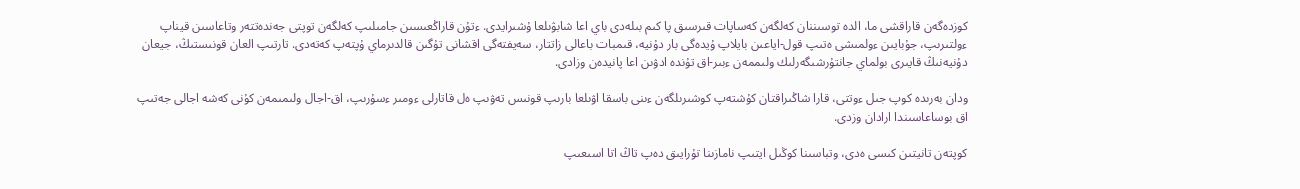كوزدەگەن قاراقشى ما، الدە توسىننان كەلگەن كەساپات قىرسىق پا كىم بىلەدى باي اعا شابۋىلعا ۇشىرايدى. ءتۇن قاراڭعىسىن جامىلىپ كەلگەن توپتى جەندەتتەر وتاعاسىن قيناپ ءولتىرىپ، جۇبايىن ءولمىشى ەتىپ قول-اياعىن بايلاپ ۇيدەگى بار دۇنيە، قىمبات باعالى زاتتار، سەيفتەگى اقشانى تۇگىن قالدىرماي ۇپتەپ كەتەدى. تارتىپ العان قونىستىڭ، جيعان دۇنيەنىڭ قايىرى بولماي جانتۇرشىگەرلىك ولىممەن ءبىر-اق تۇندە ادۋىن اعا پانيدەن وزادى.

ودان بەرىدە كوپ جىل ءوتتى، قارا شاڭىراقتان كۇشتەپ كوشىرىلگەن ءىنى باسقا اۋىلعا بارىپ قونىس تەۋىپ ەل قاتارلى ءومىر ءسۇرىپ، اق-اجال ولىمىمەن كۇنى كەشە اجالى جەتىپ اق بوساعاسىندا ارادان وزدى.

كوپتەن تانيتىن كىسى ەدى، وتباسىنا كوڭىل ايتىپ نامازىنا تۇرايىق دەپ تاڭ اتا اسىعىپ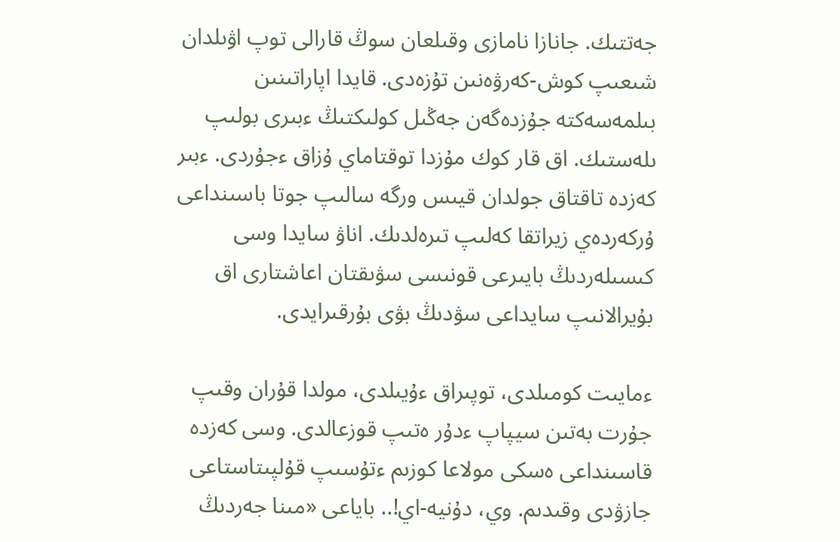جەتتىك. جانازا نامازى وقىلعان سوڭ قارالى توپ اۋىلدان شىعىپ كوش-كەرۋەنىن تۇزەدى. قايدا اپاراتىنىن بىلمەسەكتە جۇزدەگەن جەڭىل كولىكتىڭ ءبىرى بولىپ ىلەستىك. اق قار كوك مۇزدا توقتاماي ۇزاق ءجۇردى. ءبىر كەزدە تاقتاق جولدان قيىس ورگە سالىپ جوتا باسىنداعى ۇركەردەي زيراتقا كەلىپ تىرەلدىك. اناۋ سايدا وسى كىسىلەردىڭ بايىرعى قونىسى سۋىقتان اعاشتارى اق بۇيرالانىپ سايداعى سۋدىڭ بۋى بۇرقىرايدى.

ءمايىت كومىلدى، توپىراق ءۇيىلدى، مولدا قۇران وقىپ جۇرت بەتىن سيپاپ ءدۇر ەتىپ قوزعالدى. وسى كەزدە قاسىنداعى ەسكى مولاعا كوزىم ءتۇسىپ قۇلپىتاستاعى جازۋدى وقىدىم. وي، دۇنيە-اي!.. باياعى «مىنا جەردىڭ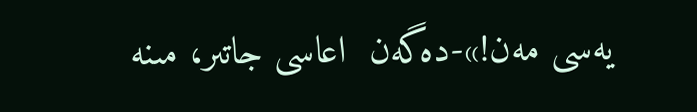يەسى مەن!»-دەگەن  اعاسى جاتىر، مىنە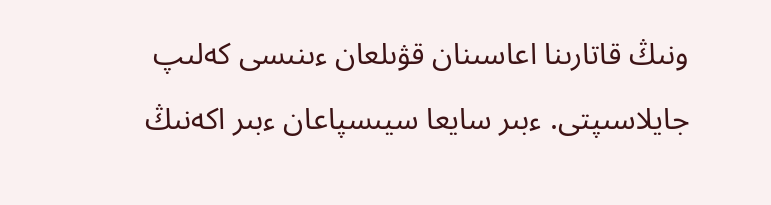ونىڭ قاتارىنا اعاسىنان قۋىلعان ءىنىسى كەلىپ جايلاسىپتى. ءبىر سايعا سيىسپاعان ءبىر اكەنىڭ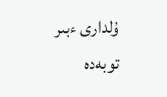ۇلدارى ءبىر توبەدە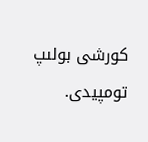كورشى بولىپ تومپيدى.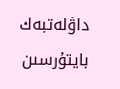داۋلەتبەك بايتۇرسىن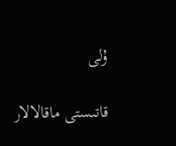ۇلى

قاتىستى ماقالالار